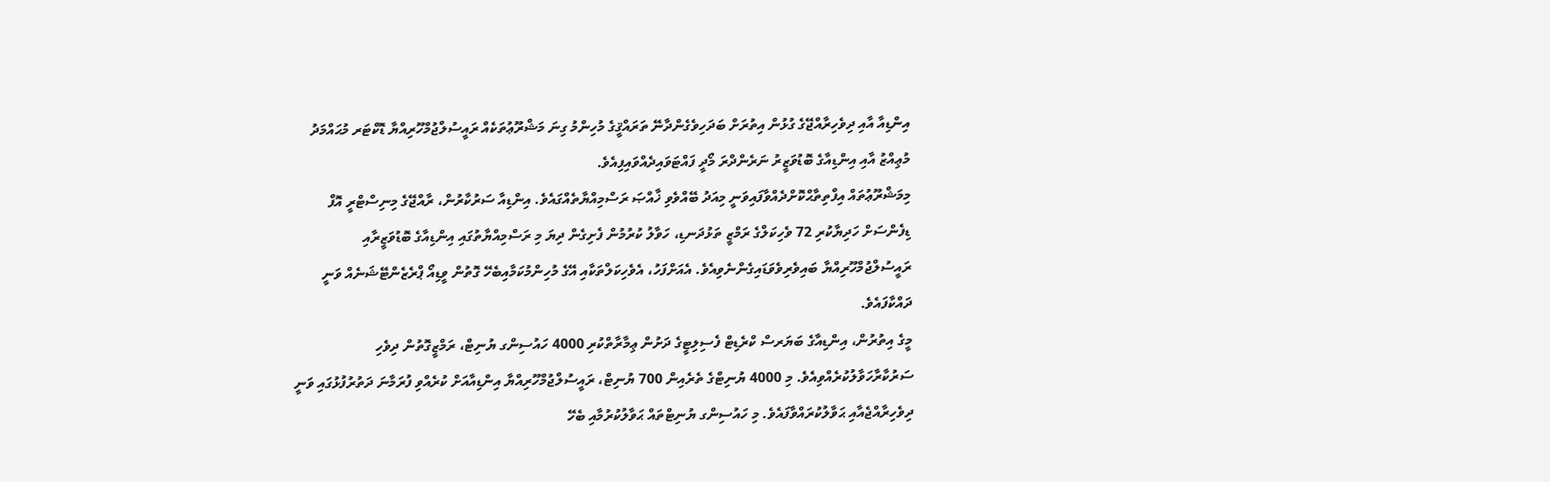އިންޑިއާ އާއި ދިވެހިރާއްޖޭގެ ގުޅުން އިތުރަށް ބަދަހިވެގެންދާނޭ ތަރައްޤީގެ މުހިންމު ގިނަ މަޝްރޫޢުތަކެއް ރައީސުލްޖުމްހޫރިއްޔާ ޑޮކްޓަރ މުޙައްމަދު މުޢިއްޒު އާއި އިންޑިއާގެ ބޮޑުވަޒީރު ނަރެންދްރަ މޯދީ ފައްޓަވައިދެއްވައިފިއެވެ.
މިމަޝްރޫޢުތައް އިފްތިތާޙްކޮށްދެއްވާފައިވަނީ މިއަދު ބޭއްވެވި ޚާއްޞަ ރަސްމިއްޔާތެއްގައެވެ. އިންޑިއާ ސަރުކާރުން، ރާއްޖޭގެ މިނިސްޓްރީ އޮފް ޑިފެންސަށް ހަދިޔާކުރި 72 ވެހިކަލްގެ ރަމްޒީ ތަޅުދަނޑި، ހަވާލު ކުރުމުން ފެށިގެން ދިޔަ މި ރަސްމިއްޔާތުގައި އިންޑިއާގެ ބޮޑުވަޒީރާއި ރައީސުލްޖުމްހޫރިއްޔާ ބައިވެރިވެވަޑައިގެންނެވިއެވެ. އެއަށްފަހު، އެވެހިކަލްތަކާއި އޭގެ މުހިންމުކަމާއިބެހޭ ގޮތުން ވީޑިއޯ ޕްރެޒެންޓޭޝަނެއް ވަނީ ދައްކާފައެވެ.
މީގެ އިތުރުން، އިންޑިއާގެ ބަޔަރސް ކްރެޑިޓް ފެސިލިޓީގެ ދަށުން ޢިމާރާތްކުރި 4000 ހައުސިންގ ޔުނިޓް، ރަމްޒީގޮތުން ދިވެހި ސަރުކާރާހަވާލުކުރެއްވިއެވެ. މި 4000 ޔުނިޓްގެ ތެރެއިން 700 ޔުނިޓް، ރައީސުލްޖުމްހޫރިއްޔާ އިންޑިއާއަށް ކުރެއްވި ފުރަމާނަ ދަތުރުފުޅުގައި ވަނީ ދިވެހިރާއްޖެއާއި ޙަވާލުކުރައްވާފައެވެ. މި ހައުސިންގ ޔުނިޓްތައް ޙަވާލުކުރުމާއި ބެހޭ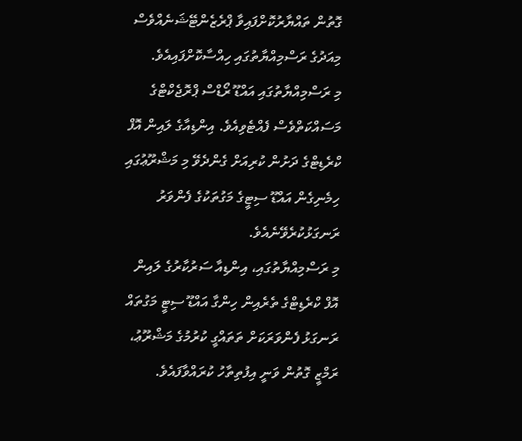ގޮތުން ތައްޔާރުކޮށްފައިވާ ޕްރެޒެންޓޭޝަނެއްވެސް މިއަދުގެ ރަސްމިއްޔާތުގައި ހިއްސާކޮށްފައިއެވެ.
މި ރަސްމިއްޔާތުގައި އައްޑޫ ރޯޑްސް ޕްރޮޖެކްޓްގެ މަސައްކަތްވެސް ފެއްޓެވިއެވެ. އިންޑިއާގެ ލައިން އޮފް ކްރެޑިޓްގެ ދަށުން ކުރިއަށް ގެންދެވޭ މި މަޝްރޫޢުގައި ހިމެނިގެން އައްޑޫ ސިޓީގެ މަގުތަކުގެ ފެންވަރު ރަނގަޅުކުރެވޭނެއެވެ.
މި ރަސްމިއްޔާތުގައި، އިންޑިއާ ސަރުކާރުގެ ލައިން އޮފް ކްރެޑިޓްގެ ތެރެއިން ހިންގާ އައްޑޫ ސިޓީ މަގުތައް ރަނގަޅު ފެންވަރަކަށް ތަތައްގީ ކުރުމުގެ މަޝްރޫޢު، ރަމްޒީ ގޮތުން ވަނީ އިފުތިތާހު ކުރައްވާފައެވެ.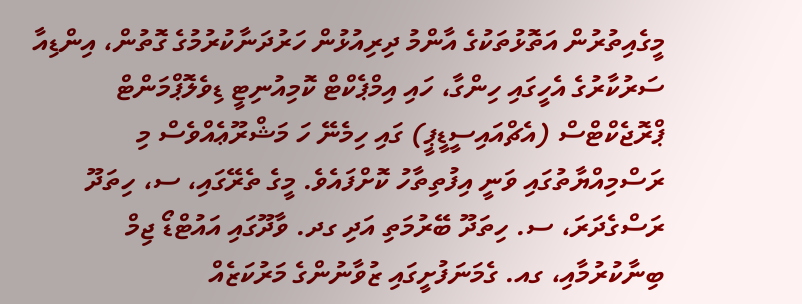މީގެއިތުރުން އަތޮޅުތަކުގެ އާންމު ދިރިއުޅުން ހަރުދަނާކުރުމުގެ ގޮތުން، އިންޑިއާ ސަރުކާރުގެ އެހީގައި ހިންގާ، ހައި އިމްޕެކްޓް ކޮމިއުނިޓީ ޑިވެލޮޕްމަންޓް ޕްރޮޖެކްޓްސް (އެޗްއައިސީޑީޕީ) ގައި ހިމެނޭ ހަ މަޝްރޫޢެއްވެސް މި ރަސްމިއްޔާތުގައި ވަނީ އިފުތިތާހު ކޮށްފައެވެ. މީގެ ތެރޭގައި، ސ، ހިތަދޫ ރަސްގެދަރަ، ސ. ހިތަދޫ ބޭރުމަތި އަދި ގދ. ވާދޫގައި އައުޓްޑޯ ޖިމް ބިނާކުރުމާއި، ގއ. ގެމަނަފުށީގައި ޒުވާނުންގެ މަރުކަޒެއް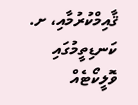ޤާއިމްކުރުމާއި، ށ. ކަނޑިތީމުގައި ވޮލީކޯޓެއް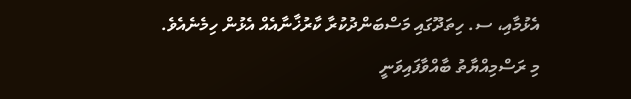އެޅުމާއި، ސ. ހިތަދޫގައި މަސްބަންދުކުރާ ކާރުޚާނާއެއް އެޅުން ހިމެނެއެވެ.
މި ރަސްމިއްޔާތު ބާއްވާފައިވަނީ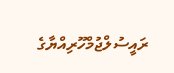ރައީސުލްޖުމްހޫރިއްޔާގެ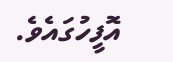އޮފީހުގައެވެ.